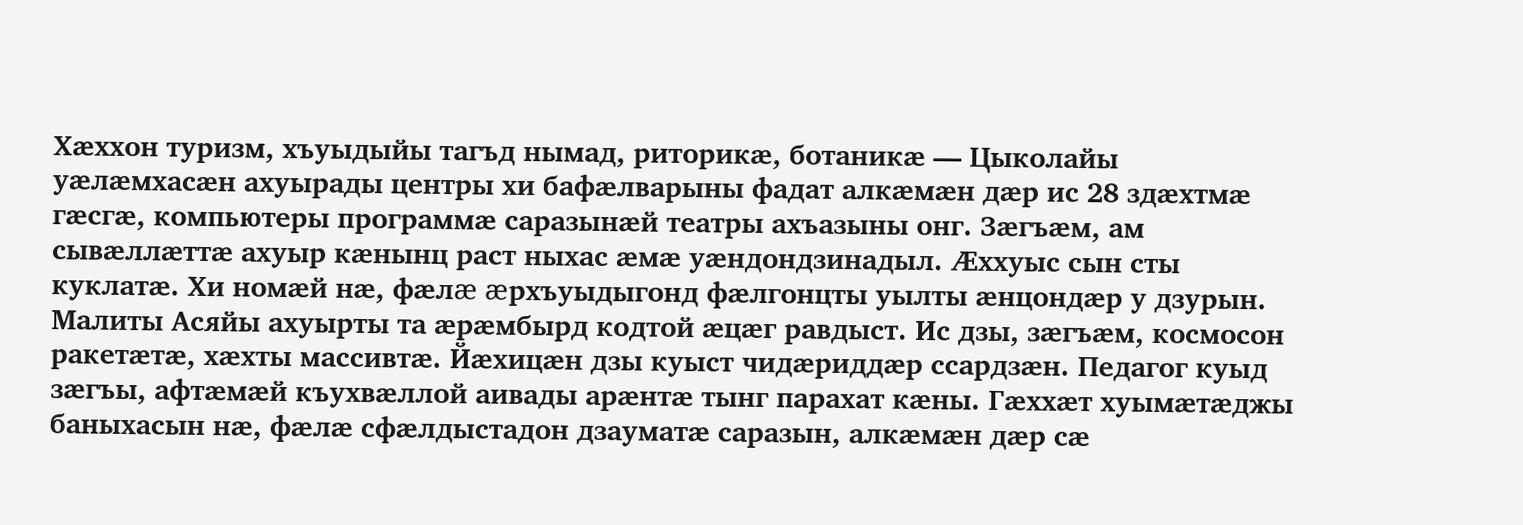Хæххон туризм, хъуыдыйы тагъд нымад, риторикæ, ботаникæ — Цыколайы уæлæмхасæн ахуырады центры хи бафæлварыны фадат алкæмæн дæр ис 28 здæхтмæ гæсгæ, компьютеры программæ саразынæй театры ахъазыны онг. Зæгъæм, ам сывæллæттæ ахуыр кæнынц раст ныхас æмæ уæндондзинадыл. Æххуыс сын сты куклатæ. Хи номæй нæ, фæлæ æрхъуыдыгонд фæлгонцты уылты æнцондæр у дзурын.
Малиты Асяйы ахуырты та æрæмбырд кодтой æцæг равдыст. Ис дзы, зæгъæм, космосон ракетæтæ, хæхты массивтæ. Йæхицæн дзы куыст чидæриддæр ссардзæн. Педагог куыд зæгъы, афтæмæй къухвæллой аивады арæнтæ тынг парахат кæны. Гæххæт хуымæтæджы баныхасын нæ, фæлæ сфæлдыстадон дзауматæ саразын, алкæмæн дæр сæ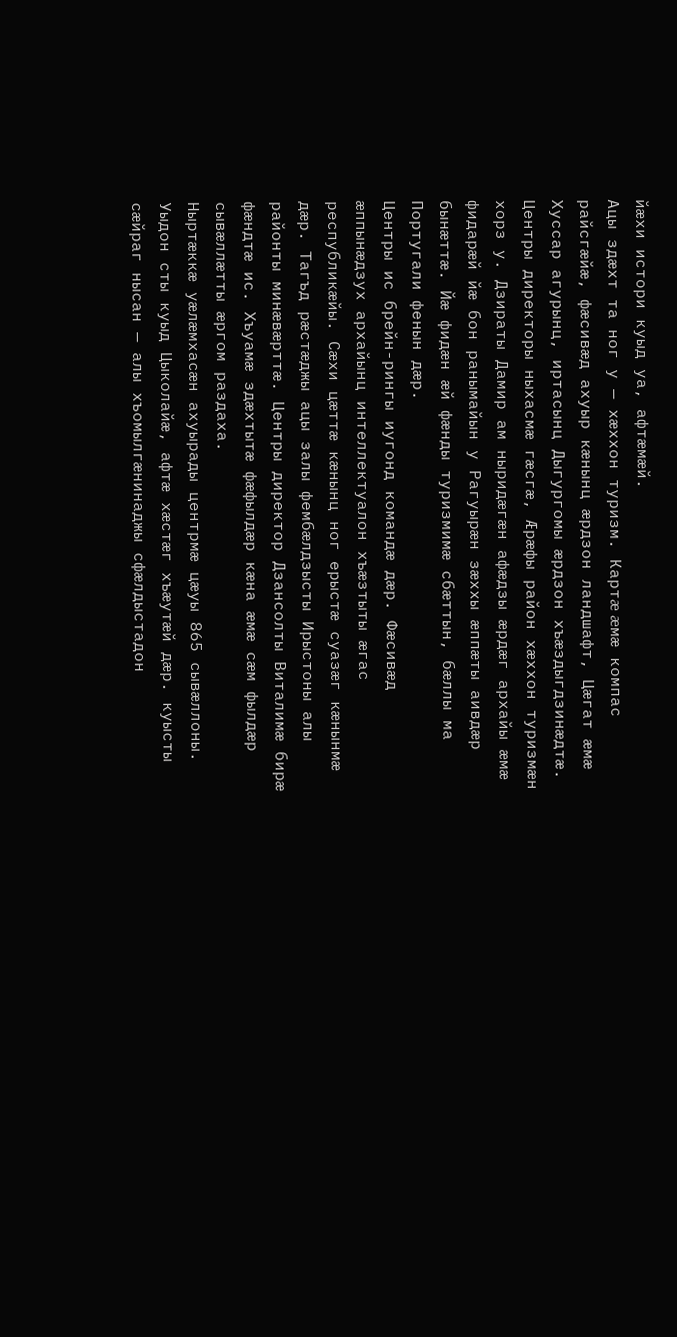йæхи истори куыд уа, афтæмæй.
Ацы здæхт та ног у — хæххон туризм. Картæ æмæ компас райсгæйæ, фæсивæд ахуыр кæнынц æрдзон ландшафт, Цæгат æмæ Хуссар агурынц, иртасынц Дыгургомы æрдзон хъæздыгдзинæдтæ. Центры директоры ныхасмæ гæсгæ, Æрæфы район хæххон туризмæн хорз у. Дзираты Дамир ам ныридæгæн афæдзы æрдæг архайы æмæ фидарæй йæ бон ранымайын у Рагуырæн зæххы æппæты аивдæр бынæттæ. Йæ фидæн æй фæнды туризмимæ сбæттын, бæллы ма Португали фенын дæр.
Центры ис брейн-рингы иугонд командæ дæр. Фæсивæд æппынæдзух архайынц интеллектуалон хъæзтыты æгас республикæйы. Сæхи цæттæ кæнынц ног ерыстæ суазæг кæнынмæ дæр. Тагъд рæстæджы ацы залы фембæлдзысты Ирыстоны алы районты минæвæрттæ. Центры директор Дзансолты Виталимæ бирæ фæндтæ ис. Хъуамæ здæхтытæ фæфылдæр кæна æмæ сæм фылдæр сывæллæтты æргом раздаха.
Ныртæккæ уæлæмхасæн ахуырады центрмæ цæуы 865 сывæллоны. Уыдон сты куыд Цыколайæ, афтæ хæстæг хъæутæй дæр. куысты сæйраг нысан — алы хъомылгæнинаджы сфæлдыстадон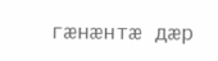гæнæнтæ дæр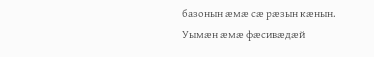базонын æмæ сæ рæзын кæнын. Уымæн æмæ фæсивæдæй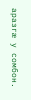аразгæ у сомбон.